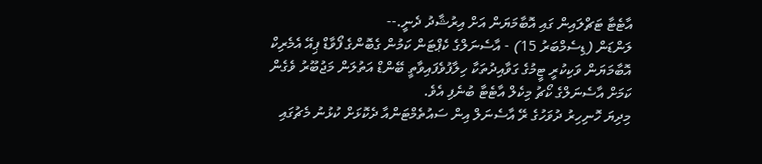އާޓެޓާ ޓަޗްލައިން ގައި އޮބާމަޔަން އަށް އިރުޝާދު ދެނީ.--
ލަންޑަން (ޑިސެމްބަރު 15) - އާސެނަލްގެ ކެޕްޓަން ކަމުން ގެބޮންގެ ފޯވާޑް ޕިއޭ އެމެރިކް އޮބާމަޔަން ވަކިކުރީ ޓީމުގެ ގަވާއިދުތަކާ ހިލާފުވެފައިވާތީ ބޭންޑް އަތުލަން މަޖުބޫރު ވެގެން ކަމަށް އާސެނަލްގެ ކޯޗު މިކެލް އާޓެޓާ ބުނެފި އެވެ.
މިދިޔަ ހޮނިހިރު ދުވަހުގެ ރޭ އާސެނަލް އިން ސައުތެމްޓަންއާ ދެކޮޅަށް ކުޅުނު މެޗުގައި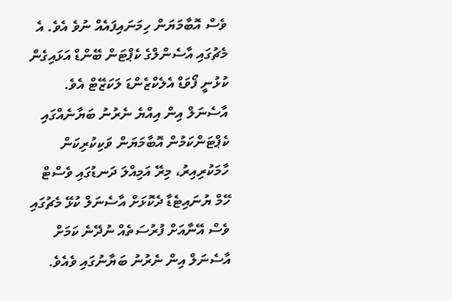ވެސް އޮބާމަޔަން ހިމަނައިފައެއް ނުވެ އެވެ. އެ މެޗުގައި އާސެންލްގެ ކެޕްޓަން ބޭންޑް އަޅައިގެން ކުޅުނީ ފޯވަޑް އެލެކްޒެންޑަ ލަކަޒޭޓް އެވެ.
އާސެނަލް އިން އިއްޔެ ނެރުނު ބަޔާނެއްގައި ކެޕްޓަންކަމުން އޮބާމަޔަން ވަކިކުރިކަން ހާމަކުރިއިރު، މިރޭ އަމިއްލަ ދަނޑުގައި ވެސްޓް ހޭމް ޔުނައިޓެޑާ ދެކޮޅަށް އާސެނަލް ކުޅޭ މެޗުގައި ވެސް އޭނާއަށް ފުރުސަތެއް ނުދޭނެ ކަމަށް އާސެނަލް އިން ނެރުނު ބަޔާނުގައި ވެއެވެ.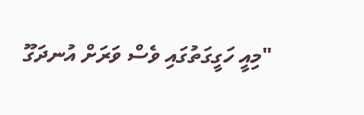"މިއީ ހަގީގަތުގައި ވެސް ވަރަށް އުނދަގޫ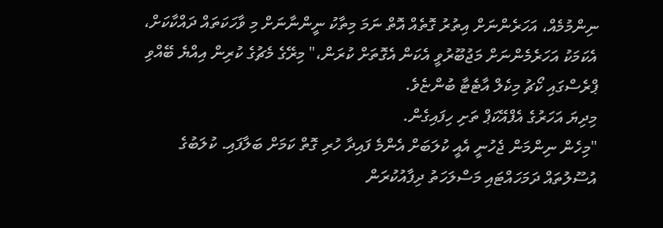ނިންމުމެއް، އަހަރެންނަށް އިތުރު ގޮތެއް އޮތް ނަމަ މިތާކު ނީންނާނަށް މި ވާހަކަތައް ދައްކާކަށް، އެކަމަކު އަހަރެމެންނަށް މަޖުބޫރުވީ އެކަން އެގޮތަށް ކުރަން،" މިރޭގެ މެޗުގެ ކުރިން އިއްޔެ ބޭއްވި ޕްރެސްގައި ކޯޗު މިކެލް އާޓެޓާ ބުންޏެވެ.
މިދިޔަ އަހަރުގެ އެފްއޭކަޕް ތަށި ހިފައިގެން.
"މިހެން ނިންމަން ޖެހުނީ އެއީ ކުލަބަށް އެންމެ ފައިދާ ހުރި ގޮތް ކަމަށް ބަލާފައި. ކުލަބުގެ އުސޫލުތައް ދަމަހައްޓައި މަސްލަހަތު ދިފާއުކުރަން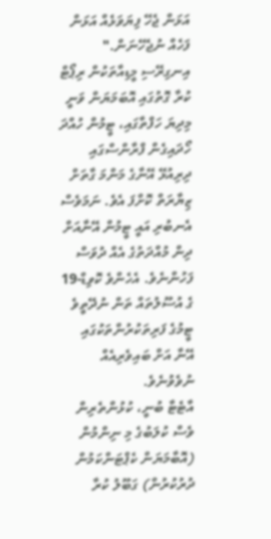އަޅަން ޖެހޭ ފިޔަވަޅެއް އަޅަން ފަހެއް ނުޖެހޭނަން."
އިނގިރޭސި މީޑިއާތަކުން ރިޕޯޓް ކުރާ ގޮތުގައި އޮބަމަޔަން ވަނީ މިދިޔަ ހަފްތާގައި، ޓީމުން ހުއްދަ ހޯދައިގެން ފްރާންސްގައި ދިރިއުޅޭ އޭނާގެ މަންމަ ގާތަށް ޒިޔާރަތް ކޮށްފަ އެވެ. ނަމަވެސް އެނބުރި އައީ ޓީމުން އޭނާއަށް ދިން މުއްދަތުގެ އެއް ދުވަސް ފަހުންނެވެ. އެހެންވެ ކޮވިޑް-19 ގެ އުސޫލުތައް ތަން ނުދޭތީވެ ޓީމުގެ ފަރިތަކުރުންތަކުގައި އޭނާ އަށް ބައިވެރިއެއް ނުވެވުނެވެ.
އާޓެޓާ ބުނީ، ކުޅުންތެރިން ވެސް ކުލަބުގެ މި ނިންމުން (އޮބާމަޔަން ކެޕްޓަންކަމުން ދުރުކުރުން) ގަބޫލު ކުރާ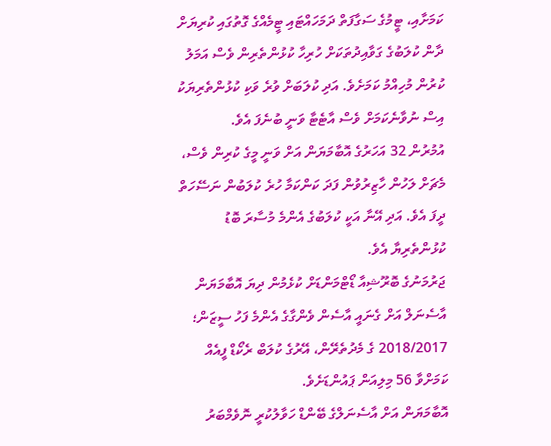ކަމަށާއި، ޓީމުގެ ސަގާފަތް ދަމަހައްޓައި ޓީމެއްގެ ގޮތުގައި ކުރިޔަށް ދާން ކުލަބުގެ ގަވާއިދުތަކަށް ހުރިހާ ކުޅުންތެރިން ވެސް އަމަލު ކުރުން މުހިއްމު ކަމަށެވެ. އަދި ކުލަބަށް ވުރެ ވަކި ކުޅުންތެރިޔަކު އިސް ނުވާނެކަމަށް ވެސް އާޓެޓާ ވަނީ ބުނެފަ އެވެ.
އުމުރުން 32 އަހަރުގެ އޮބާމަޔަން އަށް ވަނީ މީގެ ކުރިން ވެސް، މެޗަށް ލަހުން ހާޒިރުވުން ފަދަ ކަންކަމާ ހުރެ ކުލަބުން ނަސޭހަތް ދީފަ އެވެ. އަދި އޭނާ އަކީ ކުލަބުގެ އެންމެ މުސާރަ ބޮޑު ކުޅުންތެރިޔާ އެވެ.
ޖަރުމަނުގެ ބޮރޫޝިއާ ޑޯޓްމަންޑަށް ކުޅެމުން ދިޔަ އޮބާމަޔަން އާސެނަލް އަށް ގެނައީ އާސެން ވެންގާގެ އެންމެ ފަހު ސީޒަން؛ 2018/2017 ގެ މެދުތެރޭން، އޭރުގެ ކުލަބް ރެކޯޑް ފީއެއް ކަމަށްވާ 56 މިލިއަން ޕައުންޑަށެވެ.
އޮބާމަޔަން އަށް އާސެނަލްގެ ބޭންޑް ހަވާލުކުރީ ނޮވެމްބަރު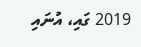2019 ގައި، އުނައި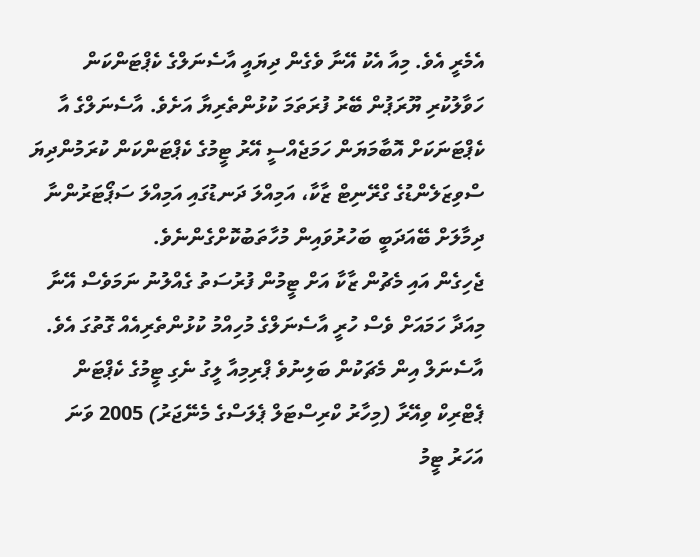އެމެރީ އެވެ. މިއާ އެކު އޭނާ ވެގެން ދިޔައީ އާސެނަލްގެ ކެޕްޓަންކަން ހަވާލުކުރި ޔޫރަޕުން ބޭރު ފުރަތަމަ ކުޅުންތެރިޔާ އަށެވެ. އާސެނަލްގެ އާ ކެޕްޓަނަކަށް އޮބާމަޔަން ހަމަޖެއްސީ އޭރު ޓީމުގެ ކެޕްޓަންކަން ކުރަމުންދިޔަ ސްވިޒަލެންޑުގެ ގްރޭނިޓް ޒާކާ، އަމިއްލަ ދަނޑުގައި އަމިއްލަ ސަޕޯޓަރުންނާ ދިމާލަށް ބޭއަދަބީ ބަހުރުވައިން މުހާތަބުކޮށްގެންނެވެ.
ޖެހިގެން އައި މެޗުން ޒާކާ އަށް ޓީމުން ފުރުސަތު ގެއްލުނު ނަމަވެސް އޭނާ މިއަދާ ހަމައަށް ވެސް ހުރީ އާސެނަލްގެ މުހިއްމު ކުޅުންތެރިއެއް ގޮތުގަ އެވެ.
އާސެނަލް އިން މެޗަކުން ބަލިނުވެ ޕްރިމިއާ ލީގު ނެގި ޓީމުގެ ކެޕްޓަން ޕެޓްރިކް ވިއޭރާ (މިހާރު ކްރިސްޓަލް ޕެލަސްގެ މެނޭޖަރު) 2005 ވަނަ އަހަރު ޓީމު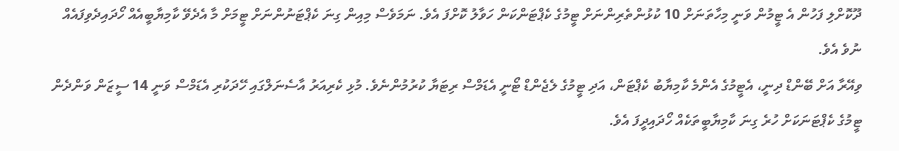ދޫކޮށްލި ފަހުން އެ ޓީމުން ވަނީ މިހާތަނަށް 10 ކުޅުންތެރިންނަށް ޓީމުގެ ކެޕްޓަންކަން ހަވާލު ކޮށްފަ އެވެ. ނަމަވެސް މިއިން ގިނަ ކެޕްޓަނުންނަށް ޓީމަށް މާ އެދެވޭ ކާމިޔާބީއެއް ހޯދައިދެވިފައެއް ނުވެ އެވެ.
ވިއޭރާ އަށް ބޭންޑް ދިނީ، އެޓީމުގެ އެންމެ ކާމިޔާބު ކެޕްޓަން، އަދި ޓީމުގެ ލެޖެންޑް ޓޯނީ އެޑަމްސް ރިޓަޔާ ކުރުމުންނެވެ. މުޅި ކެރިއަރު އާސެނަލްގައި ހޭދަކުރި އެޑަމްސް ވަނީ 14 ސީޒަން ވަންދެން ޓީމުގެ ކެޕްޓަނަކަށް ހުރެ ގިނަ ކާމިޔާބީތަކެއް ހޯދައިދީފަ އެވެ.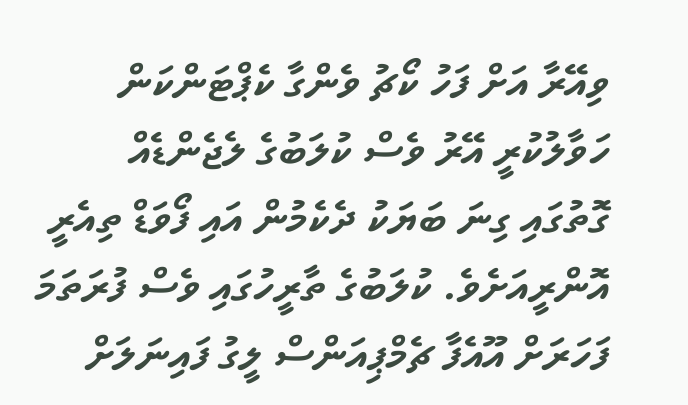ވިއޭރާ އަށް ފަހު ކޯޗު ވެންގާ ކެޕްޓަންކަން ހަވާލުކުރީ އޭރު ވެސް ކުލަބުގެ ލެޖެންޑެއް ގޮތުގައި ގިނަ ބަޔަކު ދެކެމުން އައި ފޯވަޑް ތިއެރީ އޮންރީއަށެވެ. ކުލަބުގެ ތާރީހުގައި ވެސް ފުރަތަމަ ފަހަރަށް އޫއެފާ ޗެމްޕިއަންސް ލީގު ފައިނަލަށް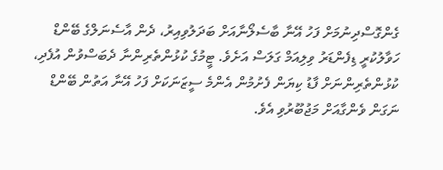ގެންގޮސްދިނުމަށް ފަހު އޭނާ ބާސެލޯނާއަށް ބަދަލުވިއިރު، ދެން އާސެނަލްގެ ބޭންޑް ހަވާލުކުރީ ޑިފެންޑަރު ވިލިއަމް ގަލަސް އަށެވެ. ޓީމުގެ ކުޅުންތެރިންނާ ދެބަސްވުން އުފެދި، ކުޅުންތެރިންނަށް ފާޑު ކިޔަން ފެށުމުން އެންމެ ސީޒަނަކަށް ފަހު އޭނާ އަތުން ބޭންޑް ނަގަން ވެންގާއަށް މަޖުބޫރުވި އެވެ.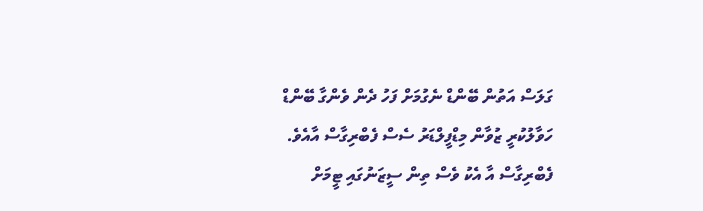ގަލަސް އަތުން ބޭންޑް ނެގުމަށް ފަހު ދެން ވެންގާ ބޭންޑް ހަވާލުކުރީ ޒުވާން މިޑްފީލްޑަރު ސެސް ފެބްރިގާސް އާއެވެ. ފެބްރިގާސް އާ އެކު ވެސް ތިން ސީޒަނުގައި ޓީމަށް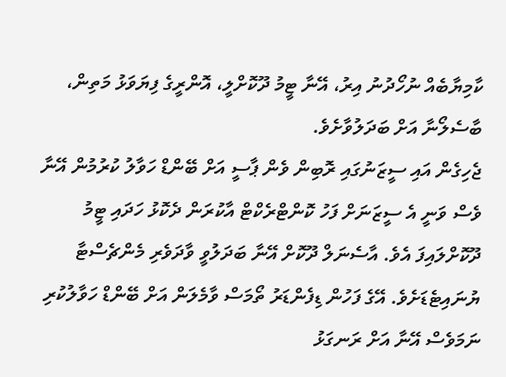ކާމިޔާބެއް ނުހޯދުނު އިރު، އޭނާ ޓީމު ދޫކޮށްލީ، އޮންރީގެ ފިޔަވަޅު މަތިން، ބާސެލޯނާ އަށް ބަދަލުވާށެވެ.
ޖެހިގެން އައި ސީޒަނުގައި ރޮބިން ވެން ޕާސީ އަށް ބޭންޑް ހަވާލު ކުރުމުން އޭނާ ވެސް ވަނީ އެ ސީޒަނަށް ފަހު ކޮންޓްރެކްޓް އާކުރަން ދެކޮޅު ހަދައި ޓީމު ދޫކޮށްލައިފަ އެވެ. އާސެނަލް ދޫކޮށް އޭނާ ބަދަލުވީ ވާދަވެރި މެންޗެސްޓާ ޔުނައިޓެޑަށެވެ. އޭގެ ފަހުން ޑިފެންޑަރު ތޯމަސް ވާމެލަން އަށް ބޭންޑް ހަވާލުކުރި ނަމަވެސް އޭނާ އަށް ރަނގަޅު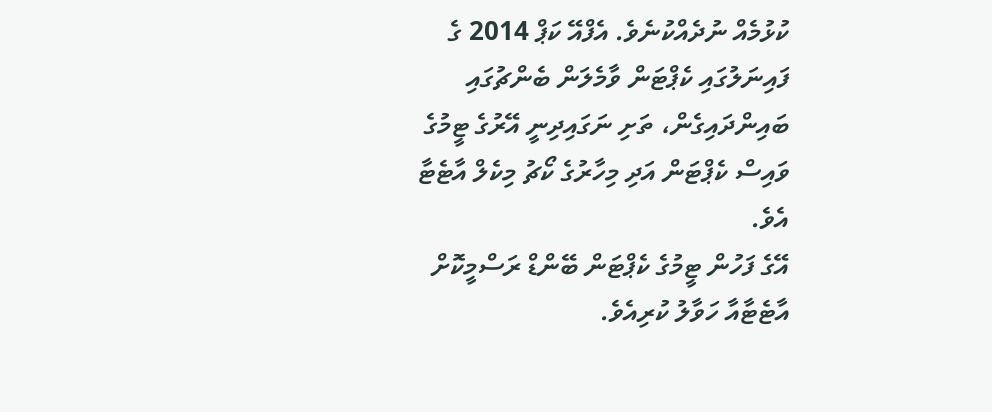ކުޅުމެއް ނުދެއްކުނެވެ. އެފްއޭ ކަޕް 2014 ގެ ފައިނަލުގައި ކެޕްޓަން ވާމެލަން ބެންޗުގައި ބައިންދައިގެން، ތަށި ނަގައިދިނީ އޭރުގެ ޓީމުގެ ވައިސް ކެޕްޓަން އަދި މިހާރުގެ ކޯޗު މިކެލް އާޓެޓާ އެވެ.
އޭގެ ފަހުން ޓީމުގެ ކެޕްޓަން ބޭންޑް ރަސްމީކޮށް އާޓެޓާއާ ހަވާލު ކުރިއެވެ.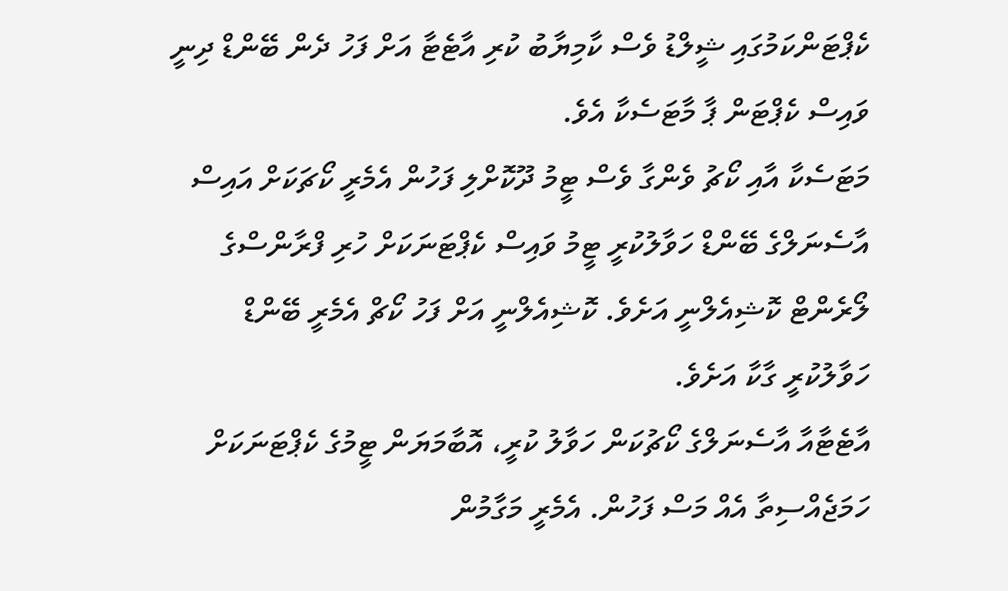ކެޕްޓަންކަމުގައި ޝީލްޑު ވެސް ކާމިޔާބު ކުރި އާޓެޓާ އަށް ފަހު ދެން ބޭންޑް ދިނީ ވައިސް ކެޕްޓަން ޕާ މާޓަސެކާ އެވެ.
މަޓަސެކާ އާއި ކޯޗު ވެންގާ ވެސް ޓީމު ދޫކޮށްލި ފަހުން އެމެރީ ކޯޗަކަށް އައިސް އާސެނަލްގެ ބޭންޑް ހަވާލުކުރީ ޓީމު ވައިސް ކެޕްޓަނަކަށް ހުރި ފްރާންސްގެ ލޯރެންޓް ކޮޝިއެލްނީ އަށެވެ. ކޮޝިއެލްނީ އަށް ފަހު ކޯޗް އެމެރީ ބޭންޑް ހަވާލުކުރީ ގާކާ އަށެވެ.
އާޓެޓާއާ އާސެނަލްގެ ކޯޗުކަން ހަވާލު ކުރީ، އޮބާމަޔަން ޓީމުގެ ކެޕްޓަނަކަށް ހަމަޖެއްސިތާ އެއް މަސް ފަހުން. އެމެރީ މަގާމުން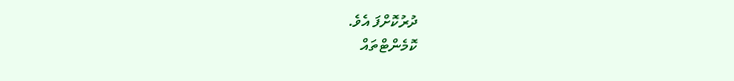ދުރުކޮށްފަ އެވެ.
ކޮމެންޓްތައް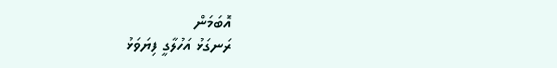އޮބަމަން
ރަނގަޅު އަހުލާގީ ފިޔަވަޅު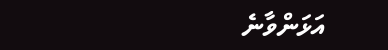އަޅަންވާނެ